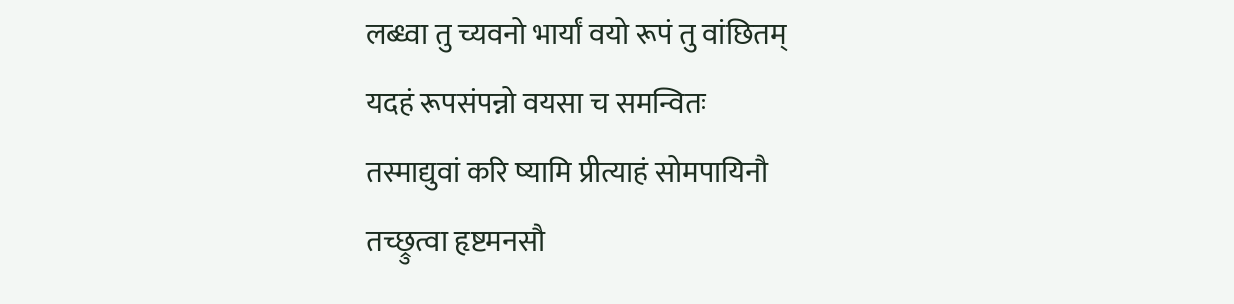लब्ध्वा तु च्यवनो भार्यां वयो रूपं तु वांछितम्
यदहं रूपसंपन्नो वयसा च समन्वितः
तस्माद्युवां करि ष्यामि प्रीत्याहं सोमपायिनौ
तच्छ्रुत्वा हृष्टमनसौ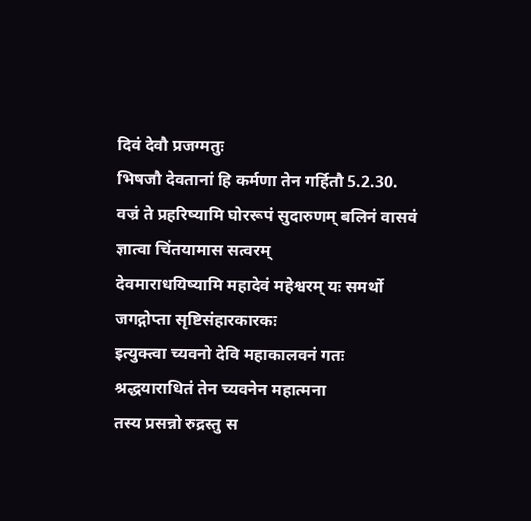दिवं देवौ प्रजग्मतुः
भिषजौ देवतानां हि कर्मणा तेन गर्हितौ 5.2.30.
वज्रं ते प्रहरिष्यामि घोररूपं सुदारुणम् बलिनं वासवं ज्ञात्वा चिंतयामास सत्वरम्
देवमाराधयिष्यामि महादेवं महेश्वरम् यः समर्थो जगद्गोप्ता सृष्टिसंहारकारकः
इत्युक्त्वा च्यवनो देवि महाकालवनं गतः श्रद्धयाराधितं तेन च्यवनेन महात्मना
तस्य प्रसन्नो रुद्रस्तु स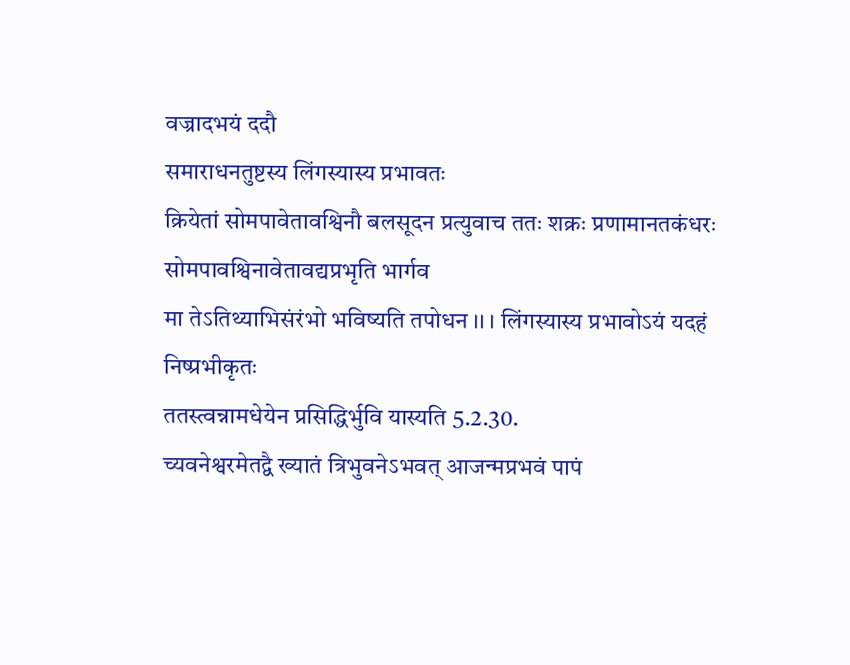वज्रादभयं ददौ
समाराधनतुष्टस्य लिंगस्यास्य प्रभावतः
क्रियेतां सोमपावेतावश्विनौ बलसूदन प्रत्युवाच ततः शक्रः प्रणामानतकंधरः
सोमपावश्विनावेतावद्यप्रभृति भार्गव
मा तेऽतिथ्याभिसंरंभो भविष्यति तपोधन ।। । लिंगस्यास्य प्रभावोऽयं यदहं निष्प्रभीकृतः
ततस्त्वन्नामधेयेन प्रसिद्धिर्भुवि यास्यति 5.2.30.
च्यवनेश्वरमेतद्वै ख्यातं त्रिभुवनेऽभवत् आजन्मप्रभवं पापं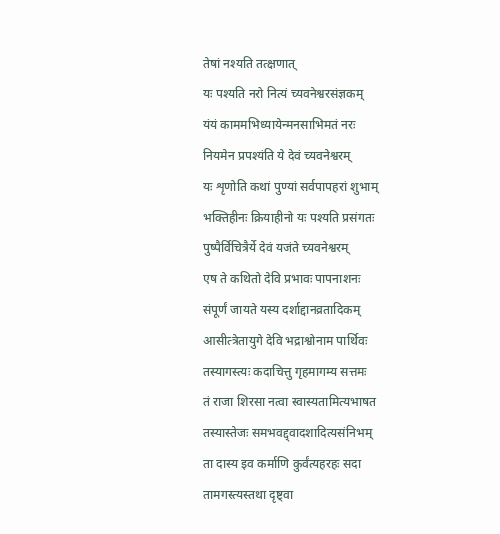तेषां नश्यति तत्क्षणात्
यः पश्यति नरो नित्यं च्यवनेश्वरसंज्ञकम्
यंयं काममभिध्यायेन्मनसाभिमतं नरः
नियमेन प्रपश्यंति ये देवं च्यवनेश्वरम्
यः शृणोति कथां पुण्यां सर्वपापहरां शुभाम्
भक्तिहीनः क्रियाहीनो यः पश्यति प्रसंगतः
पुष्पैर्विचित्रैर्ये देवं यजंते च्यवनेश्वरम्
एष ते कथितो देवि प्रभावः पापनाशनः
संपूर्णं जायते यस्य दर्शाद्दानव्रतादिकम्
आसीत्त्रेतायुगे देवि भद्राश्वोनाम पार्थिवः
तस्यागस्त्यः कदाचित्तु गृहमागम्य सत्तमः
तं राजा शिरसा नत्वा स्वास्यतामित्यभाषत
तस्यास्तेजः समभवद्द्वादशादित्यसंनिभम्
ता दास्य इव कर्माणि कुर्वंत्यहरहः सदा
तामगस्त्यस्तथा दृष्ट्वा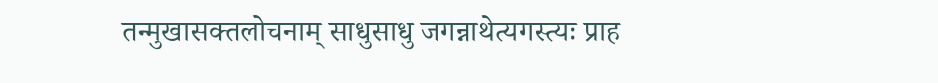तन्मुखासक्तलोचनाम् साधुसाधु जगन्नाथेत्यगस्त्यः प्राह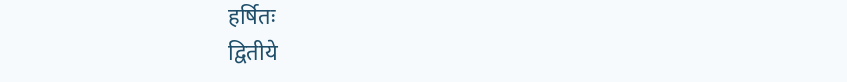हर्षितः
द्वितीये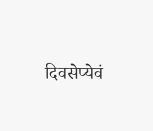दिवसेप्येवं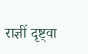राज्ञीं दृष्ट्वा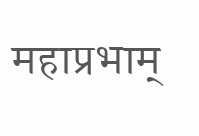महाप्रभाम्